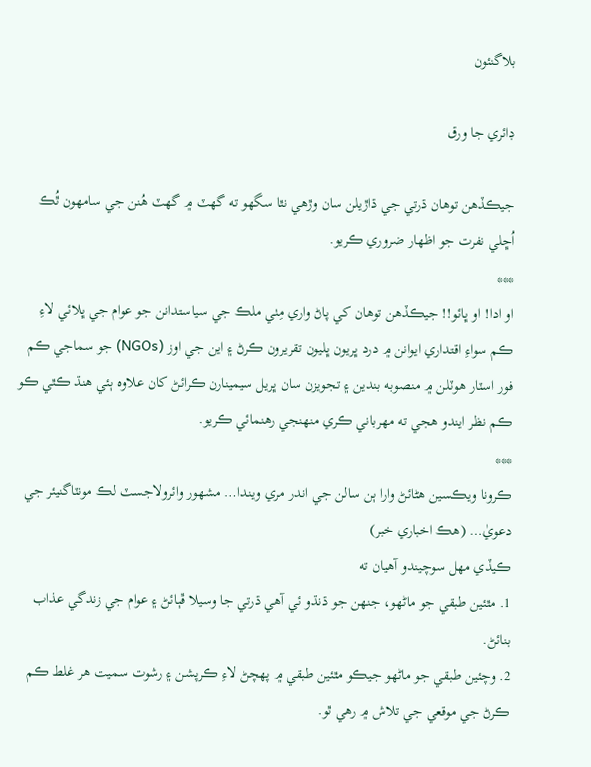بلاگنئون

ڊائري جا ورق

جيڪڏهن توهان ڌرتي جي ڌاڙيلن سان وڙهي نٿا سگهو ته گهٽ ۾ گهٽ هُنن جي سامهون ٿُڪ اُڇلي نفرت جو اظهار ضروري ڪريو.
***
او ادا! او ڀائو!! جيڪڏهن توهان کي پاڻ واري مِٺي ملڪ جي سياستدانن جو عوام جي ڀلائي لاءِ ڪم سواءِ اقتداري ايوانن ۾ درد ڀريون ڀليون تقريرون ڪرڻ ۽ اين جي اوز (NGOs) جو سماجي ڪم فور اسٽار هوٽلن ۾ منصوبه بندين ۽ تجويزن سان ڀريل سيمينارن ڪرائڻ کان علاوه ٻئي هنڌ ڪٿي ڪو ڪم نظر ايندو هجي ته مھرباني ڪري منهنجي رهنمائي ڪريو.
***
ڪرونا ويڪسين هڻائڻ وارا ٻن سالن جي اندر مري ويندا… مشهور وائرولاجسٽ لڪ مونٽاگنيئر جي دعويٰ… (هڪ اخباري خبر)
ڪيڏي مهل سوچيندو آهيان ته
1. مٿئين طبقي جو ماڻهو، جنهن جو ڌنڌو ئي آهي ڌرتي جا وسيلا ڦٻائڻ ۽ عوام جي زندگي عذاب بنائڻ.
2. وچئين طبقي جو ماڻهو جيڪو مٿئين طبقي ۾ پهچڻ لاءِ ڪرپشن ۽ رشوت سميت هر غلط ڪم ڪرڻ جي موقعي جي تلاش ۾ رهي ٿو.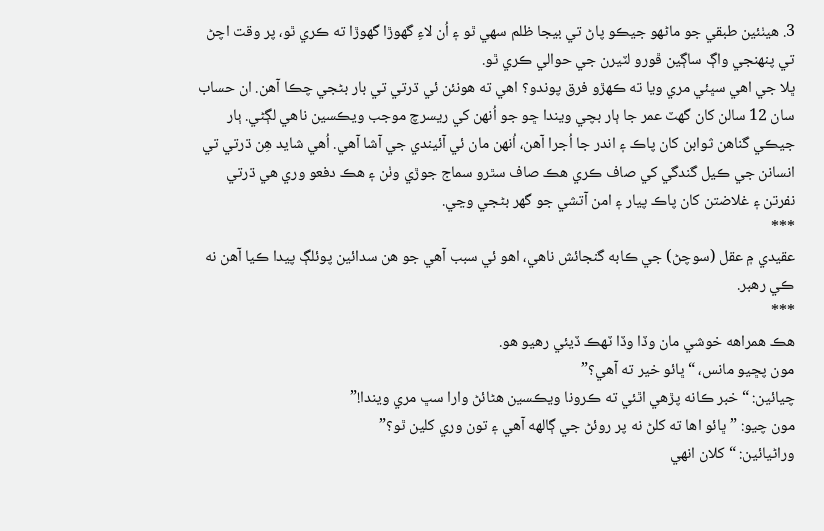3. هيٺئين طبقي جو ماڻهو جيڪو پاڻ تي بيجا ظلم سهي ٿو ۽ اُن لاءِ گهوڙا گهوڙا ته ڪري ٿو، پر وقت اچڻ تي پنهنجي واڳ ساڳين ڦورو لٽيرن جي حوالي ڪري ٿو.
ڀلا جي اهي سڀئي مري ويا ته ڪهڙو فرق پوندو؟ اهي ته هونئن ئي ڌرتي تي بار بڻجي چڪا آهن. ان حساب سان 12 سالن کان گهٽ عمر جا ٻار بچي ويندا ڇو جو اُنهن کي ريسرچ موجب ويڪسين ناهي لڳڻي. ٻار جيڪي گناهن ثوابن کان پاڪ ۽ اندر جا اُجرا آهن، اُنهن مان ئي آئيندي جي آشا آهي. اُهي شايد هِن ڌرتي تي انسانن جي ڪيل گندگي کي صاف ڪري هڪ صاف سٿرو سماج جوڙي وٺن ۽ هڪ دفعو وري هي ڌرتي نفرتن ۽ غلاضتن کان پاڪ پيار ۽ امن آتشي جو گهر بڻجي وڃي.
***
عقيدي ۾ عقل (سوچڻ) جي ڪابه گنجائش ناهي، اهو ئي سبب آهي جو هن سدائين پوئلڳ پيدا ڪيا آهن نه ڪي رهبر.
***
هڪ همراهه خوشي مان وڏا وڏا ٽهڪ ڏيئي رهيو هو.
مون پڇيو مانس، “ڀائو خير ته آهي؟”
چيائين: “خبر ڪانه پڙهي اٿئي ته ڪرونا ويڪسين هڻائڻ وارا سڀ مري ويندا!”
مون چيو: ”ڀائو اها ته کلڻ نه پر روئڻ جي ڳالهه آهي ۽ تون وري کلين ٿو؟”
وراڻيائين: “کلان انهي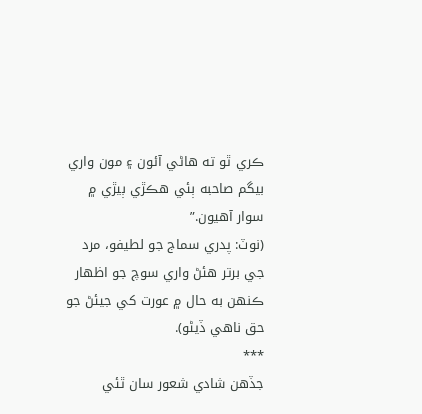ڪري ٿو ته هاڻي آئون ۽ مون واري بيگم صاحبه ٻئي هڪڙي ٻيڙي ۾ سوار آهيون.”
(نوٽ: پدري سماج جو لطيفو، مرد جي برتر هئڻ واري سوچ جو اظهار ڪنهن به حال ۾ عورت کي جيئڻ جو حق ناهي ڏيڻو).
***
جڏهن شادي شعور سان ٿئي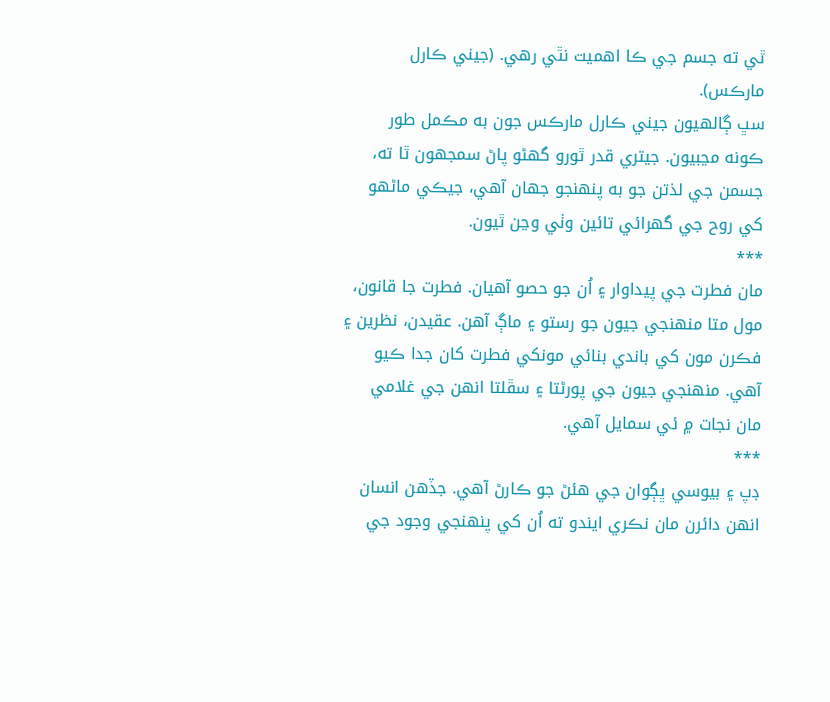ٿي ته جسم جي ڪا اهميت نٿي رهي. (جيني ڪارل مارڪس).
سڀ ڳالهيون جيني ڪارل مارڪس جون به مڪمل طور ڪونه مڃبيون. جيتري قدر ٿورو گھڻو پاڻ سمجھون ٿا ته، جسمن جي لذتن جو به پنهنجو جهان آهي، جيڪي ماڻھو کي روح جي گھرائي تائين وٺي وڃن ٿيون.
***
مان فطرت جي پيداوار ۽ اُن جو حصو آهيان. فطرت جا قانون، مول متا منهنجي جيون جو رستو ۽ ماڳ آهن. عقيدن، نظرين ۽ فڪرن مون کي باندي بنائي مونکي فطرت کان جدا ڪيو آهي. منهنجي جيون جي پورڻتا ۽ سڦلتا انهن جي غلامي مان نجات ۾ ئي سمايل آهي.
***
ڊپ ۽ بيوسي ڀڳوان جي هئڻ جو ڪارڻ آهي. جڏهن انسان انهن دائرن مان نڪري ايندو ته اُن کي پنهنجي وجود جي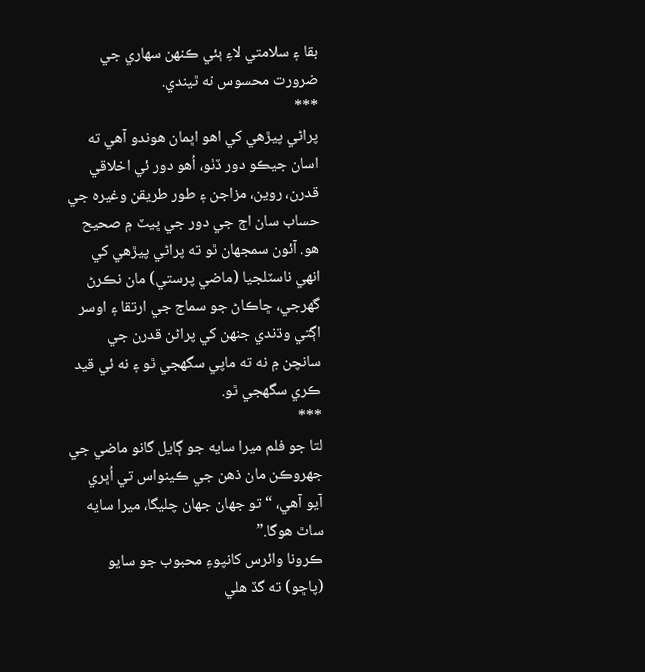بقا ۽ سلامتي لاءِ ٻئي ڪنهن سهاري جي ضرورت محسوس نه ٿيندي.
***
پراڻي پيڙهي کي اهو اڀمان هوندو آهي ته اسان جيڪو دور ڏٺو، اُهو دور ئي اخلاقي قدرن، روين، مزاجن ۽ طور طريقن وغيره جي حساب سان اڄ جي دور جي ڀيٽ ۾ صحيح هو. آئون سمجهان ٿو ته پراڻي پيڙهي کي انهي ناسٽلجيا (ماضي پرستي) مان نڪرڻ گهرجي، ڇاڪاڻ جو سماج جي ارتقا ۽ اوسر اڳتي وڌندي جنهن کي پراڻن قدرن جي سانچن ۾ نه ته ماپي سگهجي ٿو ۽ نه ئي قيد ڪري سگهجي ٿو.
***
لتا جو فلم ميرا سايه جو ڳايل گانو ماضي جي جهروڪن مان ذهن جي ڪينواس تي اُڀري آيو آهي، “تو جهان جھان چليگا، ميرا سايه ساٿ هوگا.”
ڪرونا وائرس کانپوءِ محبوب جو سايو (پاڇو) ته گڏ هلي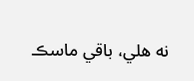نه هلي، باقي ماسڪ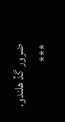ضرور گڏ هلندو.
***